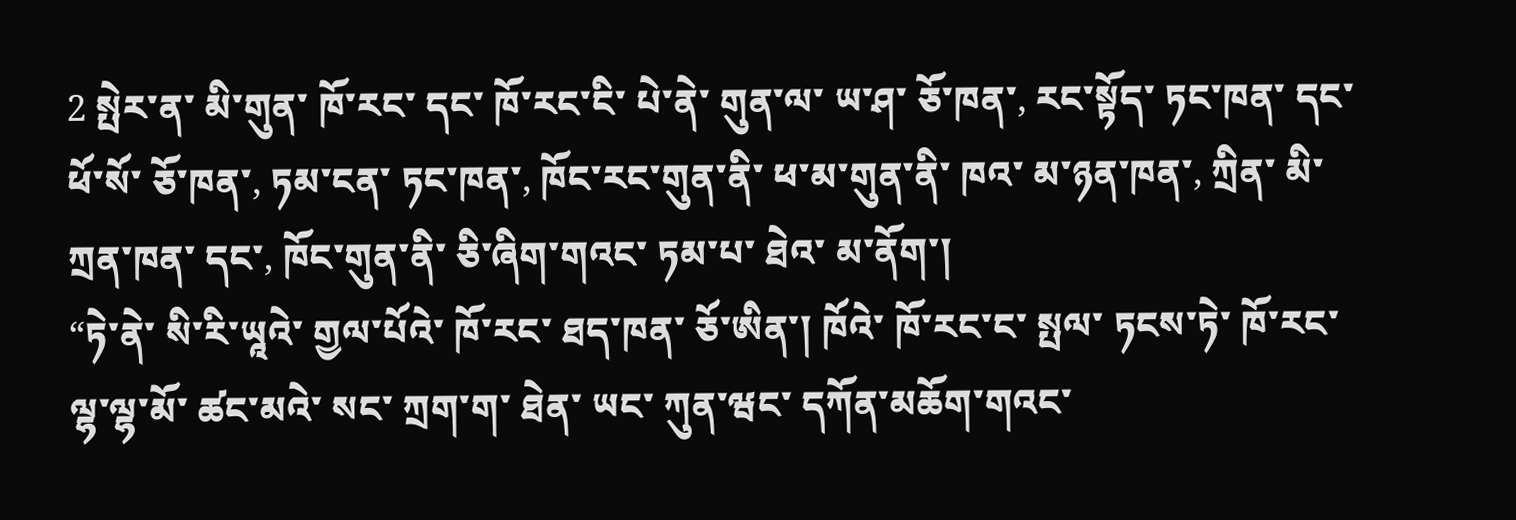2 སྤེར་ན་ མི་གུན་ ཁོ་རང་ དང་ ཁོ་རང་ངི་ པེ་ནེ་ གུན་ལ་ ཡ་ཤ་ ཅོ་ཁན་, རང་སྟོད་ ཏང་ཁན་ དང་ ཕོ་སོ་ ཅོ་ཁན་, ཏམ་ངན་ ཏང་ཁན་, ཁོང་རང་གུན་ནི་ ཕ་མ་གུན་ནི་ ཁའ་ མ་ཉན་ཁན་, ཀྲིན་ མི་ཀྲན་ཁན་ དང་, ཁོང་གུན་ནི་ ཅི་ཞིག་གའང་ ཏམ་པ་ ཐེའ་ མ་ནོག་།
“ཏེ་ནེ་ སི་རི་ཡཱའེ་ གྱལ་པོའེ་ ཁོ་རང་ ཐད་ཁན་ ཅོ་ཨིན་། ཁོའེ་ ཁོ་རང་ང་ སྤལ་ ཏངས་ཏེ་ ཁོ་རང་ ལྷ་ལྷ་མོ་ ཚང་མའེ་ སང་ ཀྲག་ག་ ཐེན་ ཡང་ ཀུན་ཝང་ དཀོན་མཆོག་གའང་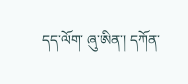དད་ལོག་ ཞུ་ཨིན་། དཀོན་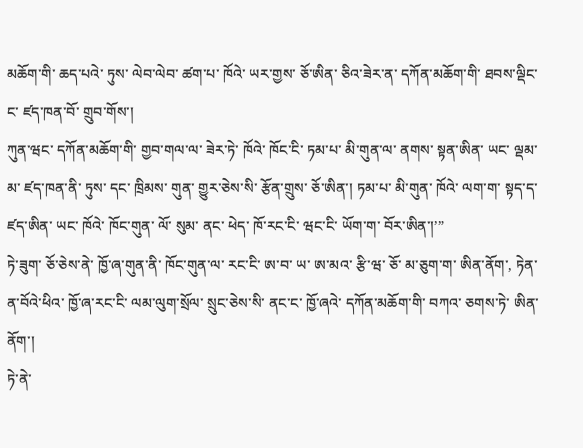མཆོག་གི་ ཆད་པའེ་ ཏུས་ ལེབ་ལེབ་ ཚག་པ་ ཁོའེ་ ཡར་གྱས་ ཅོ་ཨིན་ ཅིའ་ཟེར་ན་ དཀོན་མཆོག་གི་ ཐབས་ལྡིང་ང་ ཛད་ཁན་བོ་ གྲུབ་གོས་།
ཀུན་ཝང་ དཀོན་མཆོག་གི་ གྱབ་གལ་ལ་ ཟེར་ཏེ་ ཁོའེ་ ཁོང་ངི་ ཏམ་པ་ མི་གུན་ལ་ ནགས་ སྟན་ཨིན་ ཡང་ ལྡམ་མ་ ཛད་ཁན་ནི་ ཏུས་ དང་ ཁྲིམས་ གུན་ གྱུར་ཅེས་སི་ རྩོན་གྲུས་ ཅོ་ཨིན་། ཏམ་པ་ མི་གུན་ ཁོའེ་ ལག་ག་ སྟད་ད་ ཛད་ཨིན་ ཡང་ ཁོའེ་ ཁོང་གུན་ ལོ་ སུམ་ ནང་ ཕེད་ ཁོ་རང་ངི་ ཝང་ངི་ ཡོག་ག་ བོར་ཨིན་།’”
ཏེ་ཟུག་ ཅོ་ཅེས་ནེ་ ཁྱོ་ཞ་གུན་ནི་ ཁོང་གུན་ལ་ རང་ངི་ ཨ་བ་ ཡ་ ཨ་མའ་ རྩི་ཝ་ ཅོ་ མ་ཅུག་ག་ ཨིན་ནོག་, ཏེན་ན་བོའེ་ཕིའ་ ཁྱོ་ཞ་རང་ངི་ ལམ་ལུག་སྲོལ་ སྲུང་ཅེས་སི་ ནང་ང་ ཁྱོ་ཞའེ་ དཀོན་མཆོག་གི་ བཀའ་ ཅགས་ཏེ་ ཨིན་ནོག་།
ཏེ་ནེ་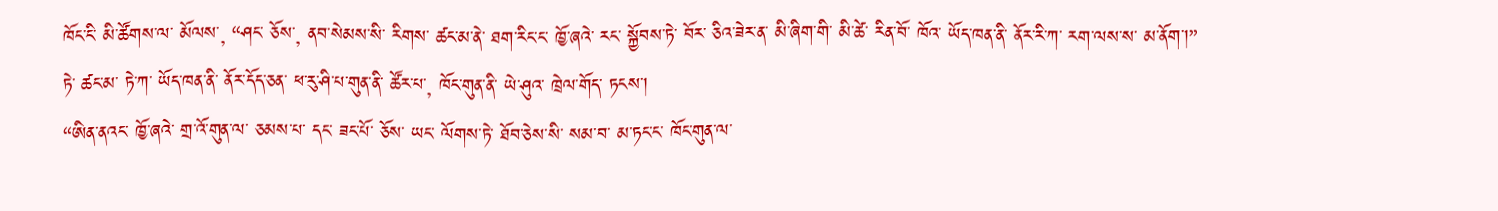ཁོང་ངི་ མི་ཚོགས་ལ་ མོལས་, “ཤང་ ཅོས་, ནབ་སེམས་སི་ རིགས་ ཚང་མ་ནེ་ ཐག་རིང་ང་ ཁྱོ་ཞའེ་ རང་ སྐྱོབས་ཏེ་ བོར་ ཅིའ་ཟེར་ན་ མི་ཞིག་གི་ མི་ཚེ་ རིན་བོ་ ཁོའ་ ཡོད་ཁན་ནི་ ནོར་རི་ཀ་ རག་ལས་ས་ མ་ནོག་།”
ཏེ་ ཚང་མ་ ཏེ་ཀ་ ཡོད་ཁན་ནི་ ནོར་དོད་ཅན་ ཕ་རུ་ཤི་པ་གུན་ནི་ ཚོར་པ་, ཁོང་གུན་ནི་ ཡེ་ཤུའ་ ཁྲེལ་གོད་ ཏངས་།
“ཨིན་ནའང་ ཁྱོ་ཞའེ་ གྲ་འོ་གུན་ལ་ ཅམས་པ་ དང་ ཟང་པོ་ ཅོས་ ཡང་ ལོགས་ཏེ་ ཐོབ་ཅེས་སི་ སམ་བ་ མ་ཏང་ང་ ཁོང་གུན་ལ་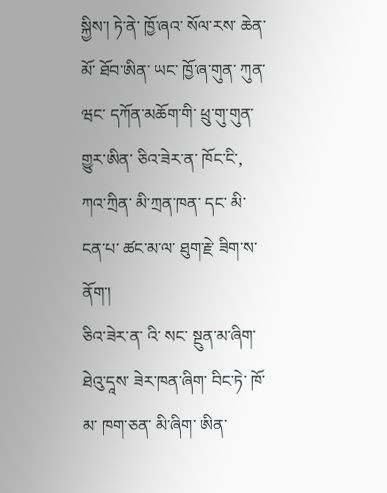སྐྱིས་། ཏེ་ནེ་ ཁྱོ་ཞའ་ སོལ་རས་ ཆེན་མོ་ ཐོབ་ཨིན་ ཡང་ ཁྱོ་ཞ་གུན་ ཀུན་ཝང་ དཀོན་མཆོག་གི་ ཕྲུ་གུ་གུན་ གྱུར་ཨིན་ ཅིའ་ཟེར་ན་ ཁོང་ངི་, ཀའ་ཀྲིན་ མི་ཀྲན་ཁན་ དང་ མི་ངན་པ་ ཚང་མ་ལ་ ཐུག་རྗེ་ ཟིག་ས་ནོག་།
ཅིའ་ཟེར་ན་ འི་ སང་ སྔུན་མ་ཞིག་ ཐེའུ་དཱས་ ཟེར་ཁན་ཞིག་ བིང་ཏེ་ ཁོ་ མ་ ཁག་ཅན་ མི་ཞིག་ ཨིན་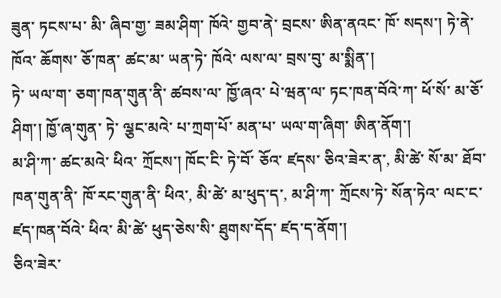ཟུན་ ཏངས་པ་ མི་ ཞིབ་གྱ་ ཟམ་ཤིག་ ཁོའེ་ གྱབ་ནེ་ བྲངས་ ཨིན་ནའང་ ཁོ་ སདས་། ཏེ་ནེ་ ཁོའ་ ཆོགས་ ཅོ་ཁན་ ཚང་མ་ ཡན་ཏེ་ ཁོའེ་ ལས་ལ་ བྲས་བུ་ མ་སྨིན་།
ཏེ་ ཡལ་ག་ ཅག་ཁན་གུན་ནི་ ཚབས་ལ་ ཁྱོ་ཞའ་ པེ་ཝན་ལ་ ཏང་ཁན་བོའེ་ཀ་ ཕོ་སོ་ མ་ཅོ་ཤིག་། ཁྱོ་ཞ་གུན་ ཏེ་ ལྕང་མའེ་ པ་ཀྲག་པོ་ མན་པ་ ཡལ་ག་ཞིག་ ཨིན་ནོག་།
མ་ཤི་ཀ་ ཚང་མའེ་ ཕིའ་ ཀྲོངས་། ཁོང་ངི་ ཏེ་བོ་ ཅོའ་ ཛདས་ ཅིའ་ཟེར་ན་, མི་ཚེ་ སོ་མ་ ཐོབ་ཁན་གུན་ནི་ ཁོ་རང་གུན་ནི་ ཕིའ་, མི་ཚེ་ མ་ཕུད་ད་, མ་ཤི་ཀ་ ཀྲོངས་ཏེ་ སོན་ཏེའ་ ལང་ང་ ཛད་ཁན་བོའེ་ ཕིའ་ མི་ཚེ་ ཕུད་ཅེས་སི་ ཐུགས་དོད་ ཛད་ད་ནོག་།
ཅིའ་ཟེར་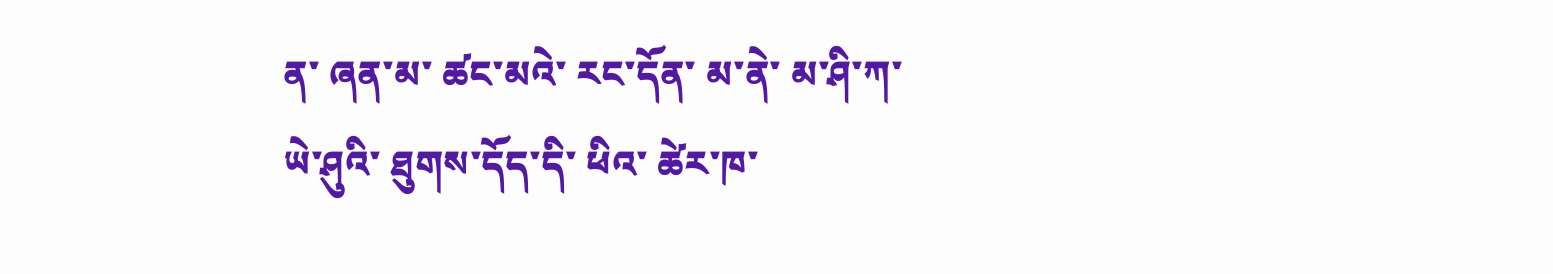ན་ ཞན་མ་ ཚང་མའེ་ རང་དོན་ མ་ནེ་ མ་ཤི་ཀ་ ཡེ་ཤུའི་ ཐུགས་དོད་དི་ ཕིའ་ ཚེར་ཁ་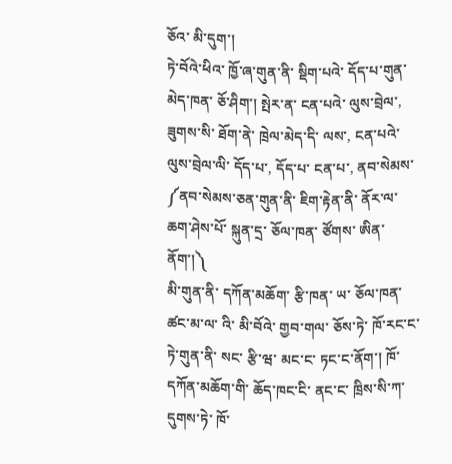ཅོའ་ མི་དུག་།
ཏེ་བོའེ་ཕིའ་ ཁྱོ་ཞ་གུན་ནི་ སྡིག་པའེ་ དོད་པ་གུན་ མེད་ཁན་ ཅོ་ཤིག་། སྤེར་ན་ ངན་པའེ་ ལུས་བྲེལ་, ཟུགས་སི་ ཐོག་ནེ་ ཁྲེལ་མེད་དི་ ལས་, ངན་པའེ་ ལུས་བྲེལ་ལི་ དོད་པ་, དོད་པ་ ངན་པ་, ནབ་སེམས་ ༼ནབ་སེམས་ཅན་གུན་ནི་ ཇིག་རྟེན་ནི་ ནོར་ལ་ ཆག་ཤེས་པོ་ སྐུན་དྲ་ ཅོལ་ཁན་ ཙོགས་ ཨིན་ནོག་།༽
མི་གུན་ནི་ དཀོན་མཆོག་ རྩི་ཁན་ ཡ་ ཅོལ་ཁན་ ཚང་མ་ལ་ འི་ མི་བོའེ་ གྱབ་གལ་ ཅོས་ཏེ་ ཁོ་རང་ང་ ཏེ་གུན་ནི་ སང་ རྩི་ཝ་ མང་ང་ ཏང་ང་ནོག་། ཁོ་ དཀོན་མཆོག་གི་ ཆོད་ཁང་ངི་ ནང་ང་ ཁྲིས་སི་ཀ་ དུགས་ཏེ་ ཁོ་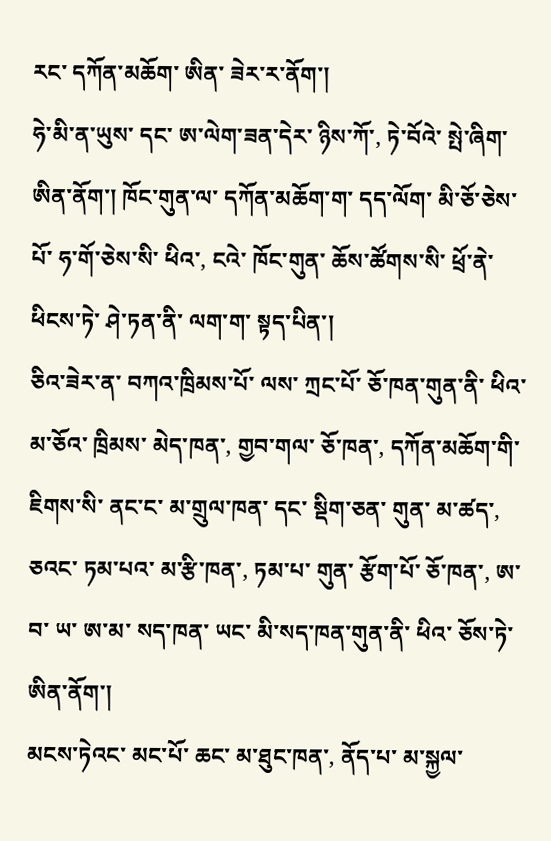རང་ དཀོན་མཆོག་ ཨིན་ ཟེར་ར་ནོག་།
ཧེ་མི་ན་ཡུས་ དང་ ཨ་ལེག་ཟན་དེར་ ཉིས་ཀོ་, ཏེ་བོའེ་ སྤེ་ཞིག་ ཨིན་ནོག་། ཁོང་གུན་ལ་ དཀོན་མཆོག་ག་ དད་ལོག་ མི་ཅོ་ཅེས་པོ་ ཧ་གོ་ཅེས་སི་ ཕིའ་, ངའེ་ ཁོང་གུན་ ཆོས་ཚོགས་སི་ ཕྲོ་ནེ་ ཕིངས་ཏེ་ ཤེ་ཏན་ནི་ ལག་ག་ སྟད་པིན་།
ཅིའ་ཟེར་ན་ བཀའ་ཁྲིམས་པོ་ ལས་ ཀྲང་པོ་ ཅོ་ཁན་གུན་ནི་ ཕིའ་ མ་ཅོའ་ ཁྲིམས་ མེད་ཁན་, གྱབ་གལ་ ཅོ་ཁན་, དཀོན་མཆོག་གི་ ཇིགས་སི་ ནང་ང་ མ་གྲུལ་ཁན་ དང་ སྡིག་ཅན་ གུན་ མ་ཚད་, ཅའང་ ཏམ་པའ་ མ་རྩི་ཁན་, ཏམ་པ་ གུན་ རྩོག་པོ་ ཅོ་ཁན་, ཨ་བ་ ཡ་ ཨ་མ་ སད་ཁན་ ཡང་ མི་སད་ཁན་གུན་ནི་ ཕིའ་ ཅོས་ཏེ་ ཨིན་ནོག་།
མངས་ཏེའང་ མང་པོ་ ཆང་ མ་ཐུང་ཁན་, ནོད་པ་ མ་སྐྱལ་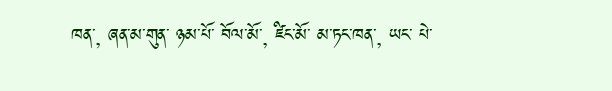ཁན་, ཞན་མ་གུན་ ཉམ་པོ་ བོལ་མོ་, ཛིང་མོ་ མ་ཏང་ཁན་, ཡང་ པེ་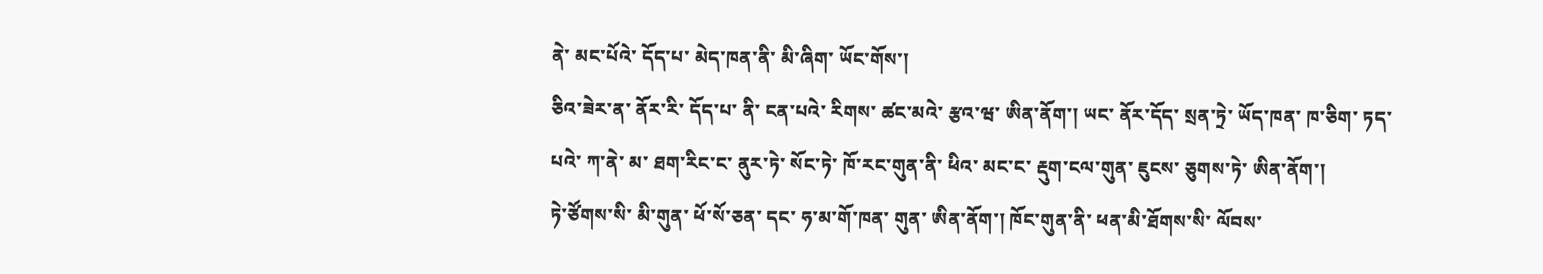ནེ་ མང་པོའེ་ དོད་པ་ མེད་ཁན་ནི་ མི་ཞིག་ ཡོང་གོས་།
ཅིའ་ཟེར་ན་ ནོར་རི་ དོད་པ་ ནི་ ངན་པའེ་ རིགས་ ཚང་མའེ་ རྩའ་ཝ་ ཨིན་ནོག་། ཡང་ ནོར་དོད་ སྲན་ཏྲེ་ ཡོད་ཁན་ ཁ་ཅིག་ ཏད་པའེ་ ཀ་ནེ་ མ་ ཐག་རིང་ང་ ནུར་ཏེ་ སོང་ཏེ་ ཁོ་རང་གུན་ནི་ ཕིའ་ མང་ང་ རྡུག་ངལ་གུན་ ཇུངས་ ཅུགས་ཏེ་ ཨིན་ནོག་།
ཏེ་ཙོགས་སི་ མི་གུན་ ཕོ་སོ་ཅན་ དང་ ཧ་མ་གོ་ཁན་ གུན་ ཨིན་ནོག་། ཁོང་གུན་ནི་ ཕན་མི་ཐོགས་སི་ ལོབས་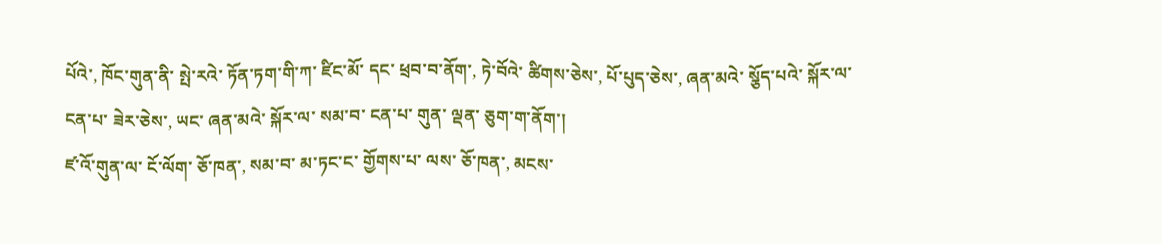པོའེ་, ཁོང་གུན་ནི་ སྤེ་རའེ་ ཏོན་ཏག་གི་ཀ་ ཛིང་མོ་ དང་ ཕྲབ་བ་ནོག་, ཏེ་བོའེ་ ཚིགས་ཅེས་, པོ་པུད་ཅེས་, ཞན་མའེ་ སྕོད་པའེ་ སྐོར་ལ་ ངན་པ་ ཟེར་ཅེས་, ཡང་ ཞན་མའེ་ སྐོར་ལ་ སམ་བ་ ངན་པ་ གུན་ ལྡན་ ཅུག་ག་ནོག་།
ཛ་འོ་གུན་ལ་ ངོ་ལོག་ ཅོ་ཁན་, སམ་བ་ མ་ཏང་ང་ གྱོགས་པ་ ལས་ ཅོ་ཁན་, མངས་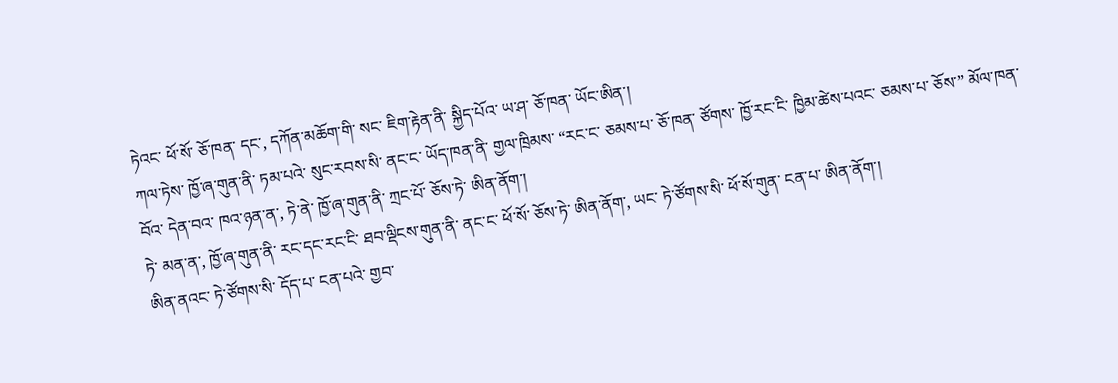ཏེའང་ ཕོ་སོ་ ཅོ་ཁན་ དང་, དཀོན་མཆོག་གི་ སང་ ཇིག་རྟེན་ནི་ སྐྱིད་པོའ་ ཡ་ཤ་ ཅོ་ཁན་ ཡོང་ཨིན་།
ཀལ་ཏེས་ ཁྱོ་ཞ་གུན་ནི་ ཏམ་པའེ་ སུང་རབས་སི་ ནང་ང་ ཡོད་ཁན་ནི་ གྱལ་ཁྲིམས་ “རང་ང་ ཅམས་པ་ ཅོ་ཁན་ ཙོགས་ ཁྱོ་རང་ངི་ ཁྱིམ་ཚེས་པའང་ ཅམས་པ་ ཅོས་” མོལ་ཁན་བོའ་ དེན་བའ་ ཁའ་ཉན་ན་, ཏེ་ནེ་ ཁྱོ་ཞ་གུན་ནི་ ཀྲང་པོ་ ཅོས་ཏེ་ ཨིན་ནོག་།
ཏེ་ མན་ན་, ཁྱོ་ཞ་གུན་ནི་ རང་དང་རང་ངི་ ཐབ་ལྡིངས་གུན་ནི་ ནང་ང་ ཕོ་སོ་ ཅོས་ཏེ་ ཨིན་ནོག་, ཡང་ ཏེ་ཙོགས་སི་ ཕོ་སོ་གུན་ ངན་པ་ ཨིན་ནོག་།
ཨིན་ནའང་ ཏེ་ཙོགས་སི་ དོད་པ་ ངན་པའེ་ གྱབ་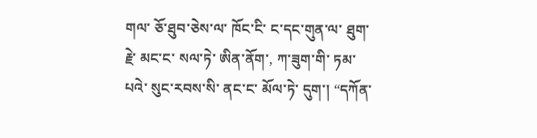གལ་ ཅོ་ཐུབ་ཅེས་ལ་ ཁོང་ངི་ ང་དང་གུན་ལ་ ཐུག་རྗེ་ མང་ང་ སལ་ཏེ་ ཨིན་ནོག་, ཀ་ཟུག་གི་ ཏམ་པའེ་ སུང་རབས་སི་ ནང་ང་ མོལ་ཏེ་ དུག་། “དཀོན་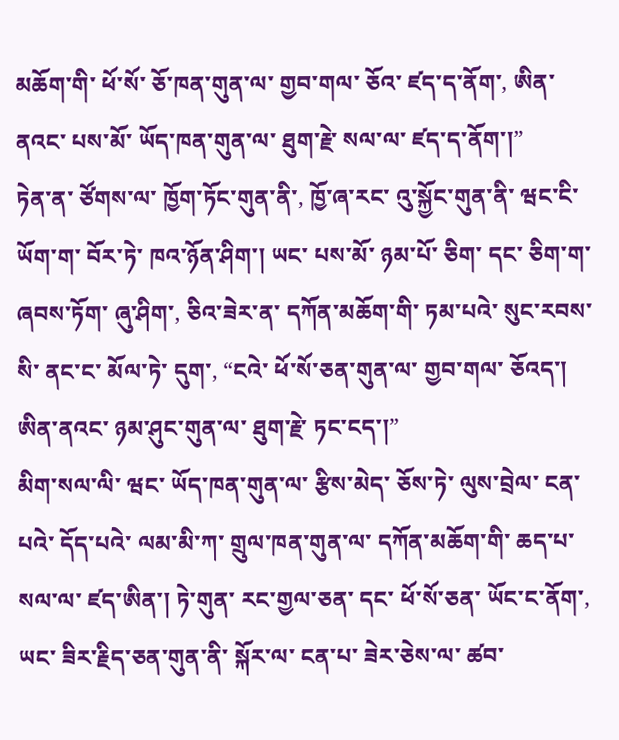མཆོག་གི་ ཕོ་སོ་ ཅོ་ཁན་གུན་ལ་ གྱབ་གལ་ ཅོའ་ ཛད་ད་ནོག་, ཨིན་ནའང་ པས་མོ་ ཡོད་ཁན་གུན་ལ་ ཐུག་རྗེ་ སལ་ལ་ ཛད་ད་ནོག་།”
ཏེན་ན་ ཙོགས་ལ་ ཁྱོག་ཏོང་གུན་ནི་, ཁྱོ་ཞ་རང་ འུ་སྐྱོང་གུན་ནི་ ཝང་ངི་ ཡོག་ག་ བོར་ཏེ་ ཁའ་ཉོན་ཤིག་། ཡང་ པས་མོ་ ཉམ་པོ་ ཅིག་ དང་ ཅིག་ག་ ཞབས་ཏོག་ ཞུ་ཤིག་, ཅིའ་ཟེར་ན་ དཀོན་མཆོག་གི་ ཏམ་པའེ་ སུང་རབས་སི་ ནང་ང་ མོལ་ཏེ་ དུག་, “ངའེ་ ཕོ་སོ་ཅན་གུན་ལ་ གྱབ་གལ་ ཅོའད་། ཨིན་ནའང་ ཉམ་ཤུང་གུན་ལ་ ཐུག་རྗེ་ ཏང་ངད་།”
མིག་སལ་ལི་ ཝང་ ཡོད་ཁན་གུན་ལ་ རྩིས་མེད་ ཅོས་ཏེ་ ལུས་བྲེལ་ ངན་པའེ་ དོད་པའེ་ ལམ་མི་ཀ་ གྲུལ་ཁན་གུན་ལ་ དཀོན་མཆོག་གི་ ཆད་པ་ སལ་ལ་ ཛད་ཨིན་། ཏེ་གུན་ རང་གྱལ་ཅན་ དང་ ཕོ་སོ་ཅན་ ཡོང་ང་ནོག་, ཡང་ ཟིར་རྗིད་ཅན་གུན་ནི་ སྐོར་ལ་ ངན་པ་ ཟེར་ཅེས་ལ་ ཚབ་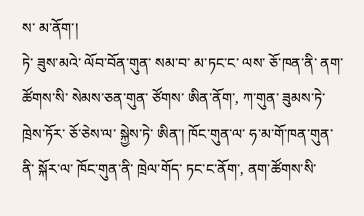ས་ མ་ནོག་།
ཏེ་ ཟུས་མའེ་ ལོབ་བོན་གུན་ སམ་བ་ མ་ཏང་ང་ ལས་ ཅོ་ཁན་ནི་ ནག་ཚོགས་སི་ སེམས་ཅན་གུན་ ཙོགས་ ཨིན་ནོག་, ཀ་གུན་ ཟུམས་ཏེ་ ཁྲེས་ཏོར་ ཅོ་ཅེས་ལ་ སྐྱེས་ཏེ་ ཨིན་། ཁོང་གུན་ལ་ ཧ་མ་གོ་ཁན་གུན་ནི་ སྐོར་ལ་ ཁོང་གུན་ནི་ ཁྲེལ་གོད་ ཏང་ང་ནོག་, ནག་ཚོགས་སི་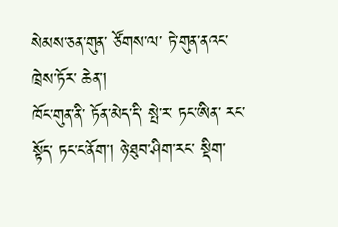སེམས་ཅན་གུན་ ཙོགས་ལ་ ཏེ་གུན་ནའང་ ཁྲེས་ཏོར་ ཆེན་།
ཁོང་གུན་ནི་ ཏོན་མེད་དི་ སྤེ་ར་ ཏང་ཨིན་ རང་སྟོད་ ཏང་ང་ནོག་། ཉེ་ཐུབ་ཤིག་རང་ སྡིག་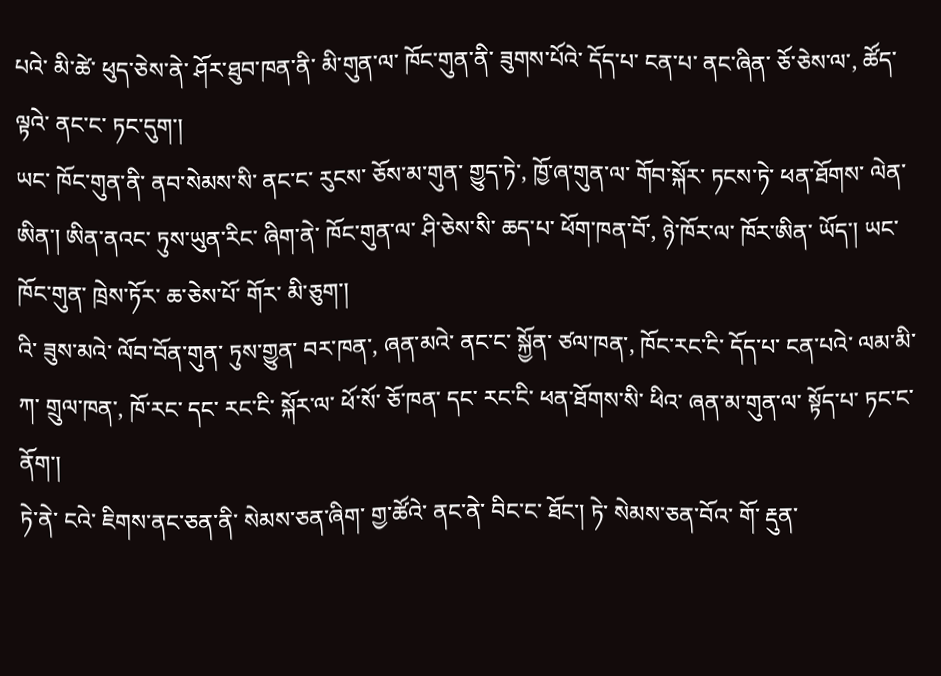པའེ་ མི་ཚེ་ ཕུད་ཅེས་ནེ་ ཤོར་ཐུབ་ཁན་ནི་ མི་གུན་ལ་ ཁོང་གུན་ནི་ ཟུགས་པོའེ་ དོད་པ་ ངན་པ་ ནང་ཞིན་ ཅོ་ཅེས་ལ་, ཚོད་ལྟའེ་ ནང་ང་ ཏང་དུག་།
ཡང་ ཁོང་གུན་ནི་ ནབ་སེམས་སི་ ནང་ང་ རུངས་ ཅོས་མ་གུན་ གྱུད་ཏེ་, ཁྱོ་ཞ་གུན་ལ་ གོབ་སྐོར་ ཏངས་ཏེ་ ཕན་ཐོགས་ ལེན་ཨིན་། ཨིན་ནའང་ ཏུས་ཡུན་རིང་ ཞིག་ནེ་ ཁོང་གུན་ལ་ ཤི་ཅེས་སི་ ཆད་པ་ ཕོག་ཁན་བོ་, ཉེ་ཁོར་ལ་ ཁོར་ཨིན་ ཡོད་། ཡང་ ཁོང་གུན་ ཁྲེས་ཏོར་ ཆ་ཅེས་པོ་ གོར་ མི་ཅུག་།
འི་ ཟུས་མའེ་ ལོབ་བོན་གུན་ ཏུས་གྱུན་ བར་ཁན་, ཞན་མའེ་ ནང་ང་ སྐྱོན་ ཙལ་ཁན་, ཁོང་རང་ངི་ དོད་པ་ ངན་པའེ་ ལམ་མི་ཀ་ གྲུལ་ཁན་, ཁོ་རང་ དང་ རང་ངི་ སྐོར་ལ་ ཕོ་སོ་ ཅོ་ཁན་ དང་ རང་ངི་ ཕན་ཐོགས་སི་ ཕིའ་ ཞན་མ་གུན་ལ་ སྟོད་པ་ ཏང་ང་ནོག་།
ཏེ་ནེ་ ངའེ་ ཇིགས་ནང་ཅན་ནི་ སེམས་ཅན་ཞིག་ གྱ་ཚོའེ་ ནང་ནེ་ བིང་ང་ ཐོང་། ཏེ་ སེམས་ཅན་བོའ་ གོ་ རྡུན་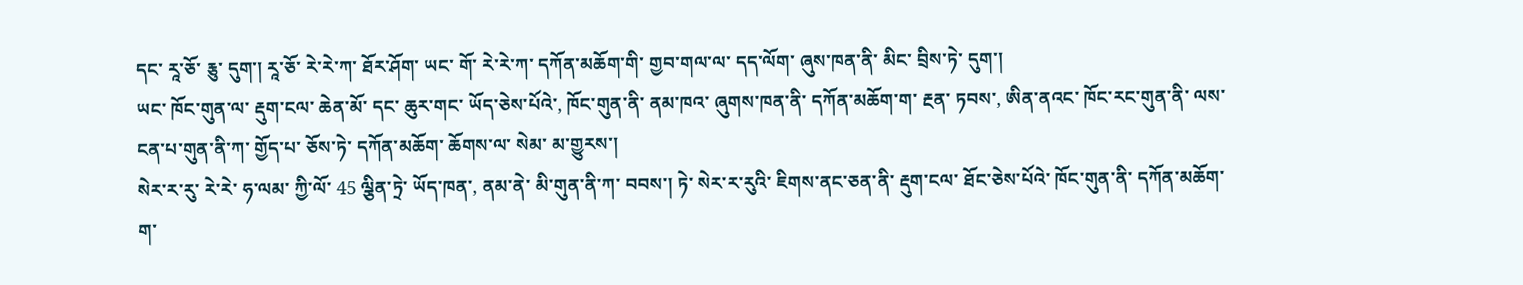དང་ རཱ་ཅོ་ རྕུ་ དུག་། རཱ་ཅོ་ རེ་རེ་ཀ་ ཐོར་ཤོག་ ཡང་ གོ་ རེ་རེ་ཀ་ དཀོན་མཆོག་གི་ གྱབ་གལ་ལ་ དད་ལོག་ ཞུས་ཁན་ནི་ མིང་ བྲིས་ཏེ་ དུག་།
ཡང་ ཁོང་གུན་ལ་ རྡུག་ངལ་ ཆེན་མོ་ དང་ ཆུར་གང་ ཡོད་ཅེས་པོའེ་, ཁོང་གུན་ནི་ ནམ་ཁའ་ ཞུགས་ཁན་ནི་ དཀོན་མཆོག་ག་ རྔན་ ཏབས་, ཨིན་ནའང་ ཁོང་རང་གུན་ནི་ ལས་ ངན་པ་གུན་ནི་ཀ་ གྱོད་པ་ ཅོས་ཏེ་ དཀོན་མཆོག་ ཆོགས་ལ་ སེམ་ མ་གྱུརས་།
སེར་ར་རུ་ རེ་རེ་ ཧ་ལམ་ ཀྱི་ལོ་ 45 ལྕིན་ཏྲེ་ ཡོད་ཁན་, ནམ་ནེ་ མི་གུན་ནི་ཀ་ བབས་། ཏེ་ སེར་ར་རུའི་ ཇིགས་ནང་ཅན་ནི་ རྡུག་ངལ་ ཐོང་ཅེས་པོའེ་ ཁོང་གུན་ནི་ དཀོན་མཆོག་ག་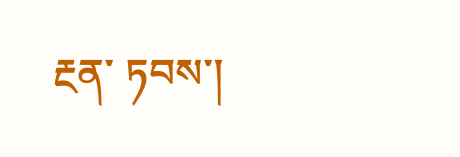རྔན་ ཏབས་།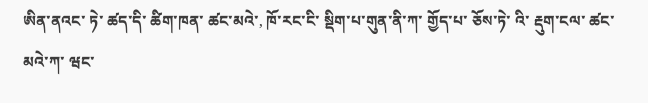ཨིན་ནའང་ ཏེ་ ཚད་དི་ ཚིག་ཁན་ ཚང་མའེ་, ཁོ་རང་ངི་ སྡིག་པ་གུན་ནི་ཀ་ གྱོད་པ་ ཅོས་ཏེ་ འི་ རྡུག་ངལ་ ཚང་མའེ་ཀ་ ཝང་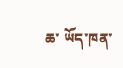ཆ་ ཡོད་ཁན་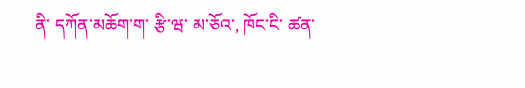ནི་ དཀོན་མཆོག་ག་ རྩི་ཝ་ མ་ཅོའ་, ཁོང་ངི་ ཚན་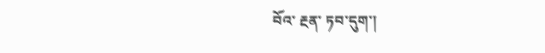བོའ་ རྔན་ ཏབ་དུག་།